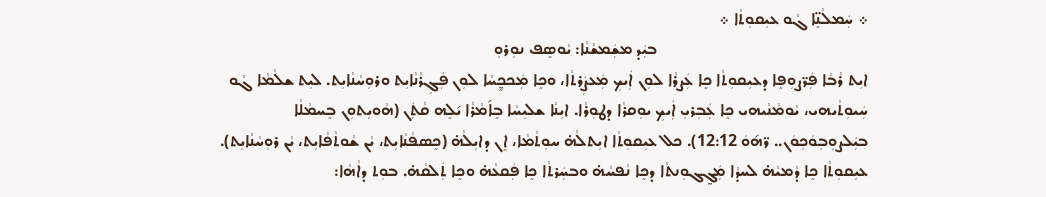܀ ܚܲܡܠܵܢܸ̈ܐ ܓܵܘ ܥܝܼܩܘܼܬܵܐ ܀
                                                    ܒܝܲܕ ܡܫܲܡܫܵܢܵܐ: ܝܵܘܤܸܦ ܢܘܼܪܘܼ
ܐܝܼܬ ܪܵܒܵܐ ܦܲܪ̈ܨܘܼܦܸܐ ܕܥܝܼܩܘܼܬܵܐ ܟܸܐ ܥܲܨܪܵܐ ܠܘܼܢ ܐܲܝܟܼ ܡܲܥܨܲܪܬܵܐ، ܘܟܸܐ ܡܲܟܟ̰ܸܚܵܐ ܠܘܼܢ ܦܲܓܼܪܵܢܵܐܝܼܬ ܘܪܘܼܚܵܢܵܐܝܼܬ. ܠܝܼܬ ܫܠܵܡܵܐ ܓܵܘ ܚܲܝܘܼܬܵܝܗ‌ܝ، ܝܵܘܡܵܢܵܝܗ‌ܝ ܟܸܐ ܥܲܒܼܪܝܼ ܐܲܝܟܼ ܝܘܼܩܪܵܐ ܕܛܘܼܪܵܐ. ܐܝܼܢܵܐ ܫܠܝܼܚܵܐ ܒܸܐ݇ܡܵܪܵܐ ܝ݇ܠܸܗ ܩܵܬܲܢ (ܗܵܘܝܼܬܘܼܢ ܒܸܚܡܵܠܵܐ ܒܝܲܠܨܘܼܒܼܘܿܟܼܘܿܢ.. ܪ̈ܗ݇ܘܿ 12:12). ܟܠ ܥܝܼܩܘܼܬܵܐ ܐܝܼܬܠܵܗ̇ ܚܘܼܬܵܡܵܐ، ܐܸܢ ܕܐܝܼܠܵܗ̇ (ܟܸܤܦܵܢܵܐܝܼܬ، ܝܵܢ ܫܵܘܬܵܦܵܐܝܼܬ، ܝܵܢ ܪܘܼܚܵܢܵܐܝܼܬ). ܥܝܼܩܘܼܬܵܐ ܟܸܐ ܕܵܡܝܵܗ̇ ܠܚܕܵܐ ܡܲܓ̰ܓܘܼܢܬܵܐ ܕܟܸܐ ܢܵܦܚܵܗ̇ ܘܒܚܲܪܬܵܐ ܟܸܐ ܦܲܩܥܵܗ̇ ܘܟܸܐ ܬܲܠܩܵܗ̇. ܒܘܼܬ ܕܐܵܗܵܐ: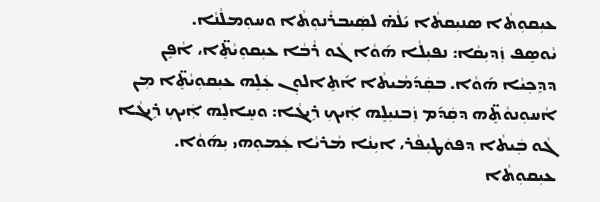ܥܝܼܩܘܼܬܵܐ ܤܢܝܼܩܬܵܐ ܝ݇ܠܵܗ̇ ܠܤܲܝܒܪܵܢܘܼܬܵܐ ܘܚܘܼܡܠܵܢܵܐ.                            ܝܵܘܤܸܦ ܙܲܕܝܼܩܵܐ: ܢܦܝܼܠܵܐ ܗ݇ܘܵܐ ܓܵܘ ܪܵܒܵܐ ܥܝܼܩܘܼܝܵܬܸ̈ܐ، ܐܵܦܸܢ ܕܕܸܟܼܝܵܐ ܗ݇ܘܵܐ. ܒܩܲܕ݇ܡܵܝܬܵܐ ܐ݇ܬܸܐܠܘܼܢ ܥܲܠܸܗ ܥܝܼܩܘܼܝܵܬܸ̈ܐ ܡܼܢ ܐܵܚܘܼܢܘܵܬܸ̈ܗ ܕܩܲܕ݇ܡ ܙܲܒܢܝܼܠܸܗ ܐܲܝܟܼ ܪܹܝܓܵܐ: ܘܚܸܐܠܸܗ ܐܲܝܟܼ ܪܹܝܓܵܐ ܓܵܘ ܒܲܝܬܵܐ ܕܦܘܿܛܝܼܦܵܪ، ܐܝܼܢܵܐ ܡܵܪܝܵܐ ܥܲܡܘܼܗ‌ܝ ܝܼܗ݇ܘܵܐ. ܥܝܼܩܘܼܬܵܐ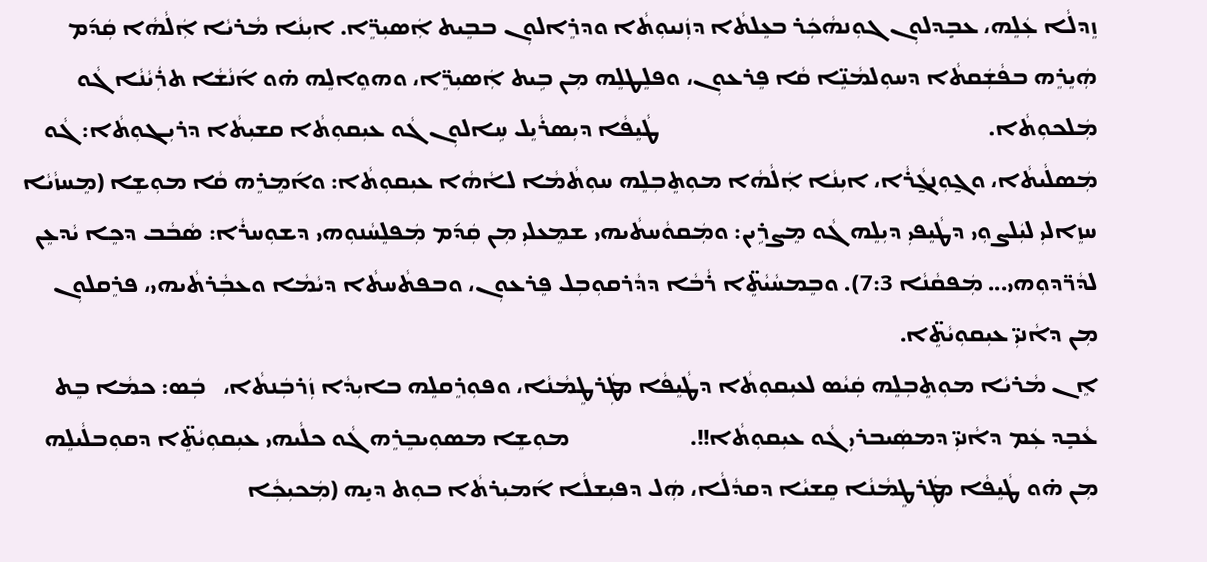ܙܸܕܠܵܐ ܥܲܠܸܗ، ܥܒܼܸܕܠܘܼܢ ܓܘܼܢܗܵܟܲܪ ܒܥܸܠܬܵܐ ܕܙܲܢܝܘܼܬܵܐ ܘܕܪܸܐܠܘܼܢ ܒܒܸܝܬ ܐܲܤܝܼܪܸ̈ܐ. ܐܝܼܢܵܐ ܡܵܪܝܵܐ ܐܲܠܵܗܵܐ ܩܲܕ݇ܡ ܗܲܝܸܪܸܗ ܒܦܵܫܲܩܬܵܐ ܕܚܘܼܠܡܵܢܸ̈ܐ ܩܵܐ ܦܸܪܥܘܼܢ، ܘܦܠܸܛܠܸܗ ܡܼܢ ܒܹܝܬ ܐܲܤܝܼܪܸ̈ܐ، ܘܗܘܸܐܠܸܗ ܗ̇ܘ ܐ݇ܢܵܫܵܐ ܬܪܲܝܵܢܵܐ ܓܵܘ ܡܲܠܟܘܼܬܵܐ.                                                            ܛܵܝܸܦܵܐ ܕܝܼܤܪܵܝܸܠ ܚܹܐܠܘܼܢ ܓܵܘ ܥܝܼܩܘܼܬܵܐ ܩܫܝܼܬܵܐ ܕܪܝܼܓܘܼܬܵܐ: ܓܵܘ ܡܲܤܠܵܝܬܵܐ، ܘܓ̰ܘܼܢܓ̰ܵܪܵܐ، ܐܝܼܢܵܐ ܐܲܠܵܗܵܐ ܡܘܼܬܸܒܼܠܸܗ ܚܘܼܬܵܡܵܐ ܠܐܵܗܵܐ ܥܝܼܩܘܼܬܵܐ: ܘܐ݇ܡܸܪܸܗ ܩܵܐ ܡܘܼܫܸܐ (ܡܸܚܙܵܝܵܐ ܚܙܸܐܠܝܼ ܠܝܲܠܨܘܼܝ ܕܛܵܝܸܦܝܼ ܕܝܼܠܸܗ ܓܵܘ ܡܸܨܪܹܝܢ: ܘܡܲܩܘܵܚܬܵܝܗ‌ܝ ܫܡܸܥܠܝܼ ܡܼܢ ܩܲܕ݇ܡ ܡܲܦܠܸܚܵܢܘܼܗ‌ܝ ܕܫܘܼܚܪܵܐ: ܤܵܒܵܒ ܕܟܸܐ ܝܵܕܥܸܢ ܠܕܵܪ̈ܕܘܼܗ‌ܝ... ܡܲܦܩܵܢܵܐ 7:3). ܘܒܸܡܚܵܝܵܬܸ̈ܐ ܪܵܒܵܐ ܕܕܵܪܩܘܼܒܼܠ ܦܸܪܥܘܼܢ، ܘܒܦܬܵܚܬܵܐ ܕܝܵܡܵܐ ܘܥܒܼܵܪܬܵܝܗ‌ܝ، ܦܪܸܩܠܘܼܢ ܡܼܢ ܕܐܵܢܝܼ̈ ܥܝܼܩܘܼܝܵܬܸ̈ܐ.
ܐܸܢ ܡܵܪܝܵܐ ܡܘܼܬܸܒܼܠܸܗ ܩܲܝܵܤ ܠܥܝܼܩܘܼܬܵܐ ܕܛܵܝܸܦܵܐ ܡܛܲܪܛܸܡܵܢܵܐ، ܘܦܘܼܪܸܩܠܸܗ ܒܐܝܼܕܵܐ ܙܲܪܒܲܢܬܵܐ،   ܒܲܤ: ܟܡܵܐ ܒܸܬ ܥܵܒܼܸܕ ܥܲܡ ܕܐܵܢܝܼ̈ ܕܡܤܲܝܒܪܝܼ ܓܵܘ ܥܝܼܩܘܼܬܵܐ!!.                      ܡܘܼܫܸܐ ܡܤܘܼܝܒܸܪܸܗ ܓܵܘ ܟܠܵܝܗ‌ܝ ܥܝܼܩܘܼܝܵܬܸ̈ܐ ܕܩܘܼܒܠܵܝܠܸܗ ܡܼܢ ܗ̇ܘ ܛܵܝܸܦܵܐ ܡܛܲܪܛܸܡܵܢܵܐ ܩܸܫܝܵܐ ܕܩܕܵܠܵܐ، ܗܲܠ ܕܦܝܼܫܠܵܐ ܐ݇ܡܝܼܪܬܵܐ ܒܘܼܬ ܕܝܼܸܗ (ܡܲܟܝܼܟܼܵܐ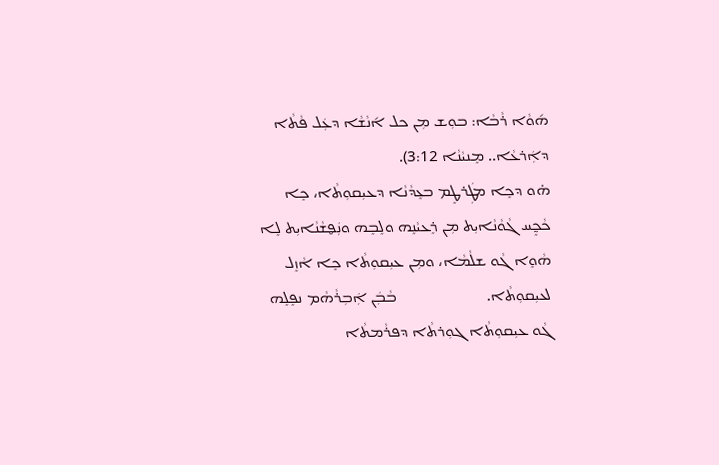ܗ݇ܘܵܐ ܪܵܒܵܐ: ܒܘܼܫ ܡܼܢ ܟܠ ܐ݇ܢܵܫܵܐ ܕܥܲܠ ܦܵܬܵܐ ܕܐܲܪܥܵܐ.. ܡܸܢܝܵܢܵܐ 3:12).                                        ܗ̇ܘ ܕܟܸܐ ܡܛܲܪܛܸܡ ܒܥܸܕܵܢܵܐ ܕܥܝܼܩܘܼܬܵܐ، ܟܸܐ ܟܵܟ̰ܸܚ ܓܵܘܵܢܵܐܝܼܬ ܡܼܢ ܪܸܥܝܵܢܸܗ ܘܠܸܒܸܗ ܘܢܲܦ̮ܫܵܢܵܐܝܼܬ ܠܸܐ ܗܵܘܸܐ ܓܵܘ ܫܠܵܡܵܐ، ܘܡܼܢ ܥܝܼܩܘܼܬܵܐ ܟܸܐ ܐܵܙܸܠ ܠܥܝܼܩܘܼܬܵܐ.                       ܒܵܒܲܢ ܐܲܒܼܪܵܗܵܡ ܢܦܸܠܸܗ ܓܵܘ ܥܝܼܩܘܼܬܵܐ ܓܘܼܪܬܵܐ ܕܦܪܵܡܬܵܐ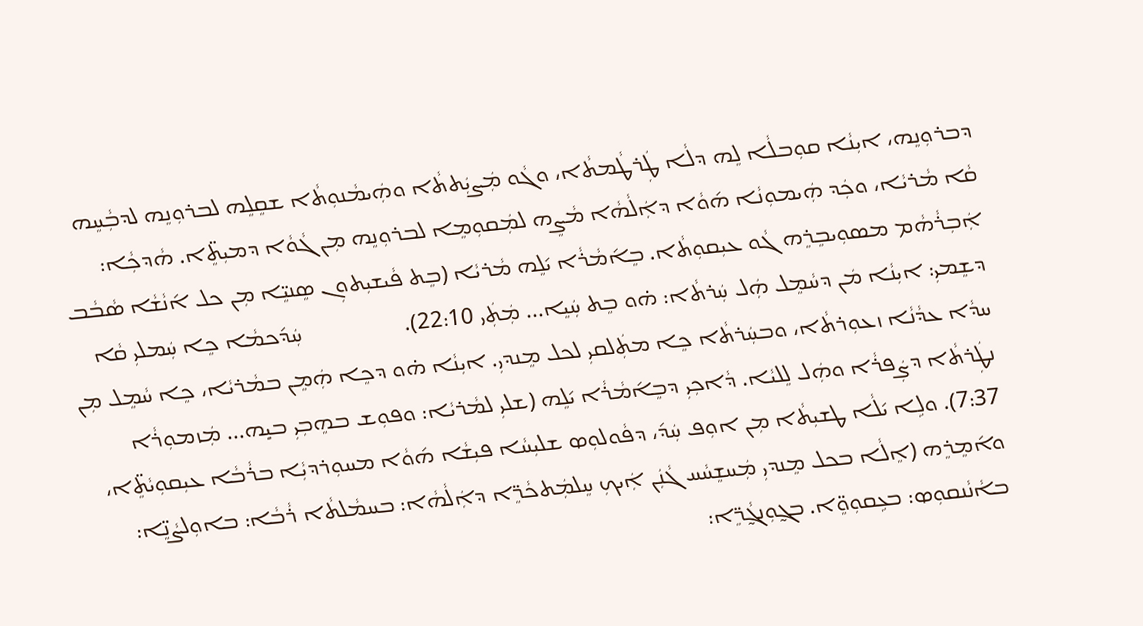ܕܒܪܘܼܢܸܗ، ܐܝܼܢܵܐ ܩܘܼܒܠܵܐ ܠܸܗ ܕܠܵܐ ܛܲܪܛܵܡܬܵܐ، ܘܓܵܘ ܡܲܨܝܲܬܬܵܐ ܘܗܲܝܡܵܢܘܼܬܵܐ ܫܩܸܠܸܗ ܠܒܪܘܼܢܸܗ ܠܕܒܼܵܚܸܗ ܩܵܐ ܡܵܪܝܵܐ، ܘܟܲܕ ܗܲܝܡܘܼܢܵܐ ܗ݇ܘܵܐ ܕܐܲܠܵܗܵܐ ܡܵܨܸܗ ܠܡܲܩܘܼܡܸܐ ܠܒܪܘܼܢܸܗ ܡܼܢ ܓܵܘܵܐ ܕܡܝܼܬܸ̈ܐ. ܗܵܕܟܼܵܐ: ܐܲܒܼܪܵܗܵܡ ܡܤܘܼܝܒܸܪܸܗ ܓܵܘ ܥܝܼܩܘܼܬܵܐ. ܒܸܐ݇ܡܵܪܵܐ ܝ݇ܠܸܗ ܡܵܪܝܵܐ (ܒܸܬ ܦܵܝܫܝܼܬܘܼܢ ܤܸܢܝܸ̈ܐ ܡܼܢ ܟܠ ܐ݇ܢܵܫܵܐ ܤܵܒܵܒ ܕܫܸܡܝܼ: ܐܝܼܢܵܐ ܡܿܢ ܕܚܵܡܸܠ ܗܲܠ ܚܲܪܬܵܐ: ܗ̇ܘ ܒܸܬ ܚܲܝܸܐ... ܡܲܬܲ‌ܝ 22:10).                  ܚܲܕ݇ܟܡܵܐ ܟܸܐ ܚܲܡܠܝܼ ܩܵܐ ܚܕܵܐ ܥܕܵܢܵܐ ܙܥܘܼܪܬܵܐ، ܘܒܚܲܪܬܵܐ ܟܸܐ ܡܬܲܠܩܝܼ ܠܟܠ ܡܸܢܕܝܼ. ܐܝܼܢܵܐ ܗ̇ܘ ܕܟܸܐ ܗܲܡܸܢ ܒܡܵܪܝܵܐ، ܟܸܐ ܚܵܡܸܠ ܡܼܢ ܢܛܲܪܬܵܐ ܕܨܲܦܪܵܐ ܘܗܲܠ ܠܸܠܝܵܐ. ܕܵܐܟܼܝܼ ܕܒܸܐ݇ܡܵܪܵܐ ܝ݇ܠܸܗ (ܫܠܝܼ ܠܡܵܪܝܵܐ: ܘܦܘܼܫ ܒܗܸܒܼܝܼ ܒܝܼܸܗ... ܡܲܙܡܘܼܪܵܐ 7:37). ܘܠܹܐ ܝ݇ܠܵܐ ܛܫܝܼܬܵܐ ܡܼܢ ܐܘܼܦ ܚܲܕ݇، ܕܦܵܘܠܘܼܤ ܫܠܝܼܚܵܐ ܦܝܼܫܵܐ ܗ݇ܘܵܐ ܡܚܘܼܪܕܝܼܵܐ ܒܪܵܒܵܐ ܥܝܼܩܘܼܝܵܬܸ̈ܐ، ܘܐ݇ܡܸܪܸܗ (ܐܸܠܵܐ ܒܟܠ ܡܸܢܕܝܼ ܡܲܚܫܸܚܵܚ ܓܵܢܲܢ ܐܲܝܟܼ ܚܸܠܡܲܬܟܵܪܸ̈ܐ ܕܐܲܠܵܗܵܐ: ܒܚܡܵܠܬܵܐ ܪܵܒܵܐ: ܒܐܘܼܠܨܵܢܸ̈ܐ: ܒܐܵܢܵܢܩܘܼܤ: ܒܥܹܩܘܼܘܸ̈ܐ. ܒܓ̰ܘܼܢܓ̰ܵܪܸ̈ܐ: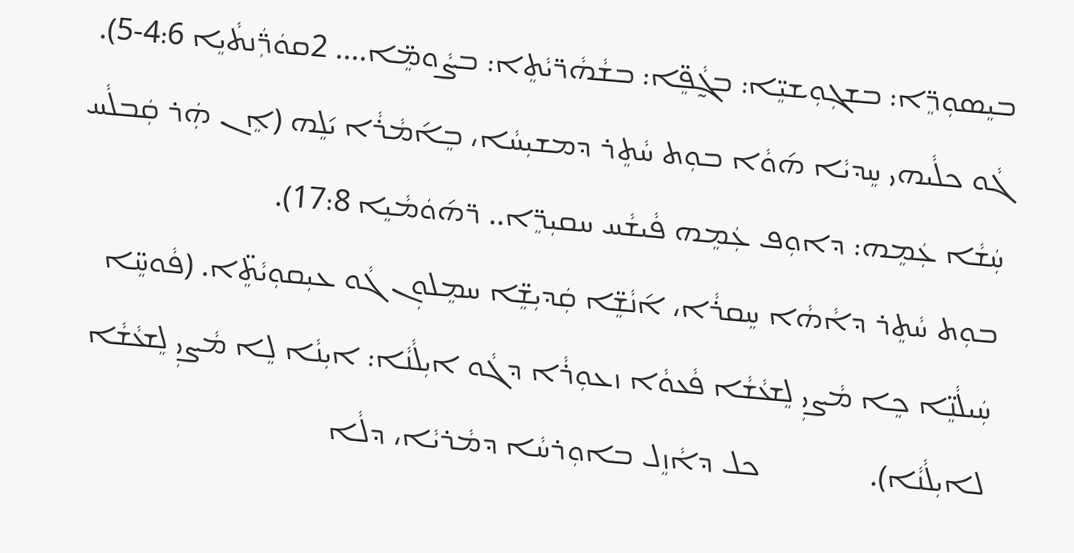ܒܝܸܤܘܼܪܸ̈ܐ: ܒܫܓܼܘܼܫܝܸ̈ܐ: ܒܓ̰ܵܦܸ̈ܐ: ܒܫܵܗܵܪ̈ܝܵܬܸܐ: ܒܨܵܘܡܸ̈ܐ.... 2ܩܘܿܪ̈ܲܢܬܵܝܸܐ 4:6-5).                                                   ܓܵܘ ܟܠܵܝܗ‌ܝ ܚܸܕܝܵܐ ܗ݇ܘܵܐ ܒܘܼܬ ܚܵܬܸܪ ܕܡܫܝܼܚܵܐ، ܒܸܐ݇ܡܵܪܵܐ ܝ݇ܠܸܗ (ܐܸܢ ܗܲܪ ܩܲܒܠܵܚ ܚܲܫܵܐ ܥܲܡܸܗ: ܕܐܘܼܦ ܥܲܡܸܗ ܦܵܝܫܵܚ ܚܩܝܼܪܸ̈ܐ.. ܪ̈ܗ݇ܘܿܡܵܝܸܐ 17:8).
ܒܘܼܬ ܚܵܬܸܪ ܕܐܵܗܵܐ ܚܸܩܪܵܐ، ܐ݇ܢܵܫܸ̈ܐ ܩܲܕܝܼܫܸ̈ܐ ܚܡܸܠܘܼܢ ܓܵܘ ܥܝܼܩܘܼܝܵܬܸ̈ܐ. (ܦܵܘܚܸ̈ܐ ܚܲܝܠܵܢܸ̈ܐ ܟܸܐ ܡܵܨܝܼ ܠܸܫܥܵܫܵܐ ܦܵܥܘܵܐ ܙܥܘܼܪܵܐ ܕܓܵܘ ܐܝܼܠܵܢܵܐ: ܐܝܼܢܵܐ ܠܸܐ ܡܵܨܝܼ ܠܸܫܥܵܫܵܐ ܠܐܝܼܠܵܢܵܐ).              ܟܠ ܕܐܵܙܸܠ ܒܐܘܼܪܚܵܐ ܕܡܵܪܝܵܐ، ܕܠܵܐ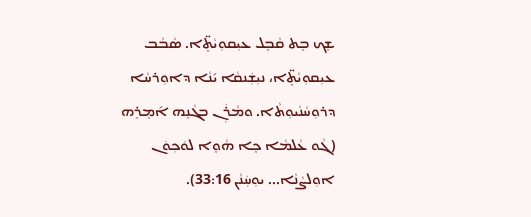ܫܸܟ ܒܸܬ ܩܵܒܸܠ ܥܝܼܩܘܼܝܵܬܸ̈ܐ. ܤܵܒܵܒ ܥܝܼܩܘܼܝܵܬܸ̈ܐ، ܢܝܼܫܲܢܩܵܐ ܝ݇ܢܵܐ ܕܐܘܼܪܚܵܐ ܕܪܘܼܚܵܢܵܝܘܼܬܵܐ. ܘܡܵܪܲܢ ܒܓܵܢܸܗ ܐ݇ܡܸܪܸܗ (ܓܵܘ ܥܵܠܡܵܐ ܟܸܐ ܗܵܘܸܐ ܠܘܿܟܼܘܿܢ ܐܘܼܠܨܵܢܵܐ... ܝܘܼܚܲܢܵܢ 33:16).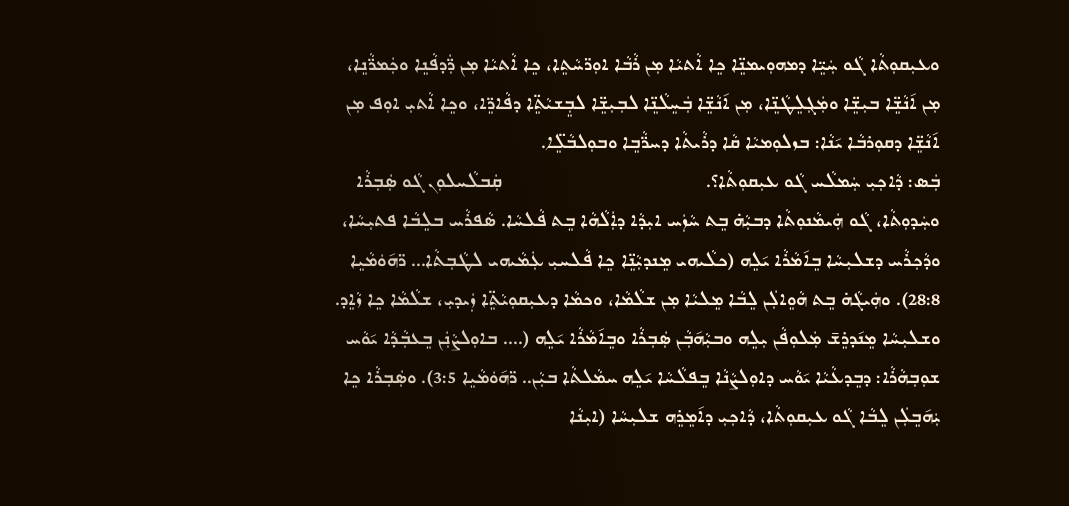ܘܥܝܼܩܘܼܬܵܐ ܓܵܘ ܚܲܝܸ̈ܐ ܕܡܗܘܼܝܡܢܸ̈ܐ ܟܸܐ ܐܵܬܝܵܐ ܡܼܢ ܪܵܒܵܐ ܐܘܼܪ̈ܚܵܬܸܐ، ܟܸܐ ܐܵܬܝܵܐ ܡܼܢ ܪ̈ܲܕܦܵܢܸܐ ܘܟܲܡܪ̈ܵܢܸܐ، ܡܼܢ ܐ݇ܢܵܫܸ̈ܐ ܒܝܼܫܸ̈ܐ ܘܡܲܓܼܠܸܛܵܢܸ̈ܐ، ܡܼܢ ܐ݇ܢܵܫܸ̈ܐ ܒܲܚܸܠܵܢܸ̈ܐ ܠܒܼܝܼܫܸ̈ܐ ܠܒܼܸܫܝܵܬܸ̈ܐ ܕܦܵܐܪܸ̈ܐ، ܘܟܸܐ ܐܵܬܝܼ ܐܘܼܦ ܡܼܢ ܐ݇ܢܵܫܸ̈ܐ ܕܩܘܼܪܒܵܐ ܝ݇ܢܵܐ: ܒܙܠܘܼܡܝܵܐ ܩܵܐ ܕܪܵܝܬܵܐ ܕܚܪ̈ܵܒܸܐ ܘܒܘܼܠܒܵܠܸ̈ܐ.                                                     ܒܲܤ: ܕܵܐܟܼܝܼ ܚܲܡܠܵܚ ܓܵܘ ܥܝܼܩܘܼܬܵܐ؟.                                        ܩܲܒܠܵܚܠܘܼܢ ܓܵܘ ܤܲܒܼܪܵܐ ܘܚܲܕܘܼܬܵܐ، ܓܵܘ ܗܲܝܡܵܢܘܼܬܵܐ ܕܒܝܼܵܗ̇ ܒܸܬ ܚܵܙܲܚ ܐܝܼܕܵܐ ܕܐܲܠܵܗܵܐ ܒܸܬ ܦܵܠܚܵܐ. ܤܵܦܪܵܚ ܒܠܸܒܵܐ ܦܬܝܼܚܵܐ، ܘܕܵܟܼܪܵܚ ܕܫܠܝܼܚܵܐ ܒܸܐ݇ܡܵܪܵܐ ܝ݇ܠܸܗ (ܟܠܵܝܗ‌ܝ ܡܸܢܕܝܼܵܢܸ̈ܐ ܟܸܐ ܦܵܠܚܝܼ ܥܲܡܵܝܗ‌ܝ ܠܛܵܒܼܬܵܐ... ܪ̈ܗ݇ܘܿܡܵܝܸܐ 28:8). ܘܗܲܝܓܵܗ̇ ܒܸܬ ܗܵܘܸܐܠܲܢ ܠܸܒܵܐ ܡܸܠܝܵܐ ܡܼܢ ܫܠܵܡܵܐ، ܘܟܡܵܐ ܕܥܝܼܩܘܼܝܵܬܸ̈ܐ ܙܲܝܕܝܼ، ܫܠܵܡܵܐ ܟܸܐ ܙܵܐܸܕ. ܘܫܠܝܼܚܵܐ ܡܸܢ݇ܕܪܸܫ̄ ܡܲܠܘܼܦܵܢ ܝܼܠܸܗ ܘܒܝܼܵܗ݇ܒܼܵܢ ܤܲܒܼܪܵܐ ܘܒܸܐ݇ܡܵܪܵܐ ܝ݇ܠܸܗ (.... ܒܐܘܼܠܨܵܢܲܢ ܒܸܥܒܼܵܕܵܐ ܝ݇ܘܵܚ ܫܘܼܒܼܗܵܪܵܐ: ܕܒܸܕܥܵܝܵܐ ܝ݇ܘܵܚ ܕܐܘܼܠܨܵܢܵܐ ܒܸܦܠܵܚܵܐ ܝ݇ܠܸܗ ܚܡܵܠܬܵܐ ܒܝܼܵܢ.. ܪ̈ܗ݇ܘܿܡܵܝܸܐ 3:5). ܘܤܲܒܼܪܵܐ ܟܸܐ ܝܲܗ݇ܒܸܠܲܢ ܠܸܒܵܐ ܓܵܘ ܥܝܼܩܘܼܬܵܐ، ܕܵܐܟܼܝܼ ܕܐ݇ܡܸܪܸܗ ܫܠܝܼܚܵܐ (ܐܝܼܢܵܐ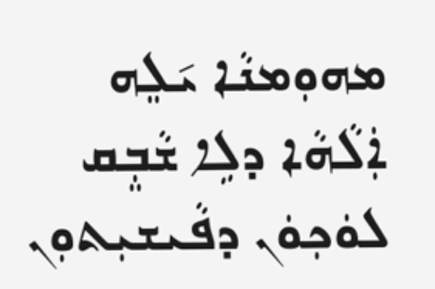ܡܗܘܼܡܢܵܐ ܝ݇ܠܸܗ ܐܲܠܵܗܵܐ ܕܠܹܐ ܫܵܒܼܸܩ ܠܘܿܟܼܘܿܢ ܕܦܵܝܫܝܼܬܘܼܢ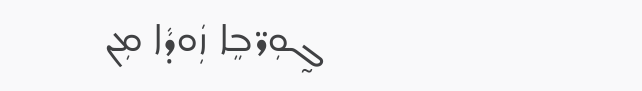ܓ̰ܘܼܪ̈ܒܸܐ ܙܲܘܕܵܐ ܡܼܢ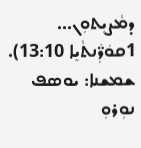ܕܡܵܨܝܼܬܘܼܢ... 1ܩܘܿܪ̈ܲܢܬܵܝܸܐ 13:10).
ܫܡܫܢܐ: ܝܘܤܦ ܢܘܼܪܘܼ